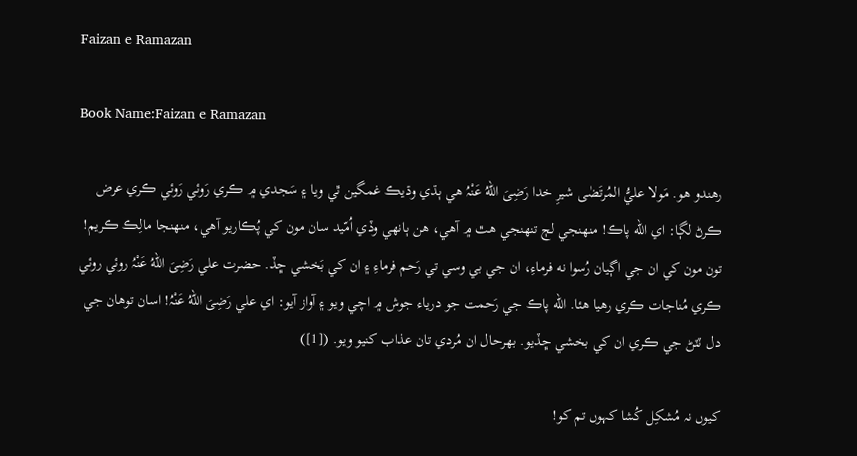Faizan e Ramazan

Book Name:Faizan e Ramazan

رهندو هو. مَولا عليُّ المُرتَضٰی شيرِ خدا رَضِیَ اللهُ عَنْہُ هي ٻڌي وڌيڪ غمگين ٿي ويا ۽ سَجدي ۾ ڪري رَوئي رَوئي ڪري عرض ڪرڻ لڳا: اي الله پاڪ! منهنجي لڄ تنهنجي هٿ ۾ آهي، هن ٻانهي وڏي اُمّيد سان مون کي پُڪاريو آهي، منهنجا مالِڪ ڪريم! تون مون کي ان جي اڳيان رُسوا نه فرماءِ، ان جي بي وسي تي رَحم فرماءِ ۽ ان کي بَخشي ڇڏ. حضرت علي رَضِیَ اللهُ عَنْہُ روئي روئي ڪري مُناجات ڪري رهيا هئا. الله پاڪ جي رَحمت جو درياء جوش ۾ اچي ويو ۽ آواز آيو: اي علي رَضِیَ اللهُ عَنْہُ! اسان توهان جي دل ٽٽڻ جي ڪري ان کي بخشي ڇڏيو. بهرحال ان مُردي تان عذاب کنيو ويو. ([1])

کیوں نہ مُشکِل کُشا کہوں تم کو!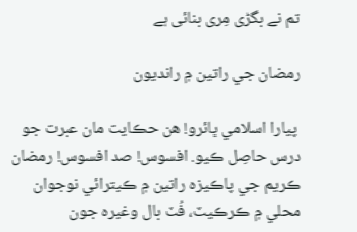تم نے بگڑی مِری بنائی ہے

رمضان جي راتين ۾ رانديون

 پيارا اسلامي ڀائرو! هن حڪايت مان عبرت جو درس حاصِل ڪيو. افسوس! صد افسوس! رمضان ڪريم جي پاڪيزه راتين ۾ ڪيترائي نوجوان محلي ۾ ڪرڪيٽ، فُٽ بال وغيره جون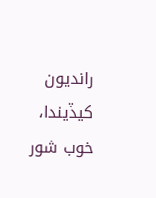رانديون کيڏيندا، خوب شور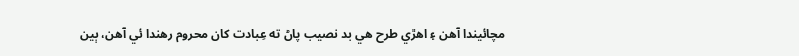مچائيندا آهن ۽ اهڙي طرح هي بد نصيب پاڻ ته عِبادت کان محروم رهندا ئي آهن، ٻين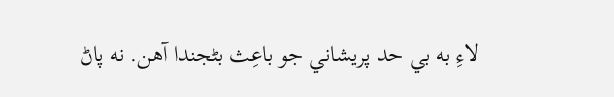لاءِ به بي حد پريشاني جو باعِث بڻجندا آهن. نه پاڻ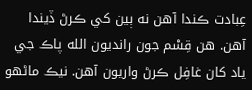عِبادت ڪندا آهن نه ٻين کي ڪرڻ ڏيندا آهن. هن قِسْم جون رانديون الله پاڪ جي ياد کان غافِل ڪرڻ واريون آهن. نيڪ ماڻهو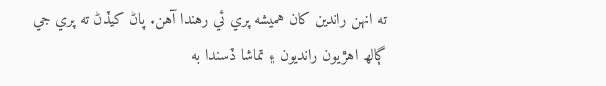ته انهن راندين کان هميشه پري ئي رهندا آهن. پاڻ کيڏڻ ته پري جي ڳالھ اهڙيون رانديون ۽ تماشا ڏسندا به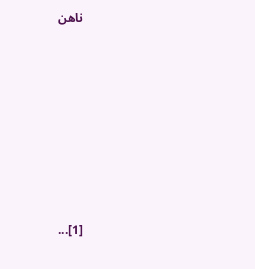ناهن








[1]...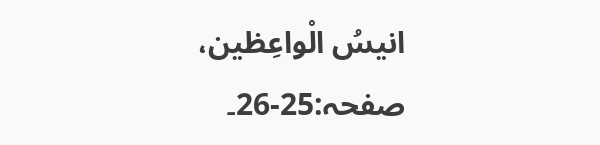انیسُ الْواعِظین، صفحہ:25-26۔